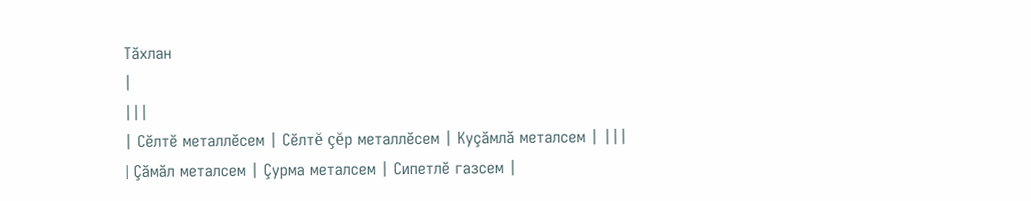Тăхлан
|
|||
| Сĕлтĕ металлĕсем | Сĕлтĕ çĕр металлĕсем | Куçăмлă металсем | |||
| Çăмăл металсем | Çурма металсем | Сипетлĕ газсем |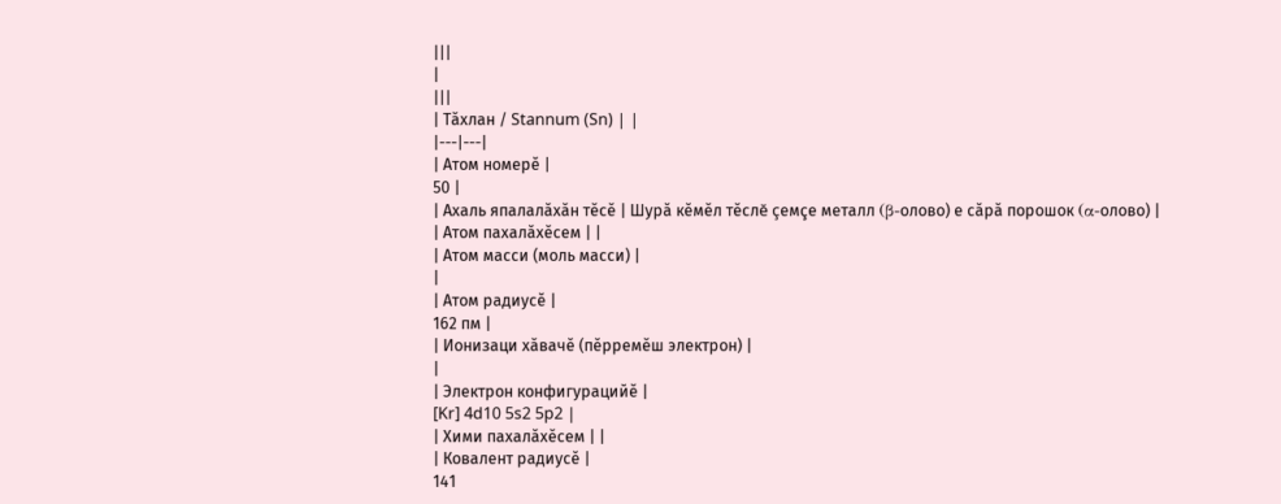|||
|
|||
| Тăхлан / Stannum (Sn) | |
|---|---|
| Атом номерĕ |
50 |
| Ахаль япалалăхăн тĕсĕ | Шурă кĕмĕл тĕслĕ çемçе металл (β-олово) е сăрă порошок (α-олово) |
| Атом пахалăхĕсем | |
| Атом масси (моль масси) |
|
| Атом радиусĕ |
162 пм |
| Ионизаци хăвачĕ (пĕрремĕш электрон) |
|
| Электрон конфигурацийĕ |
[Kr] 4d10 5s2 5p2 |
| Хими пахалăхĕсем | |
| Ковалент радиусĕ |
141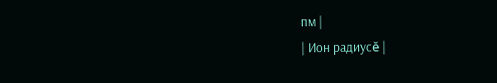пм |
| Ион радиусĕ |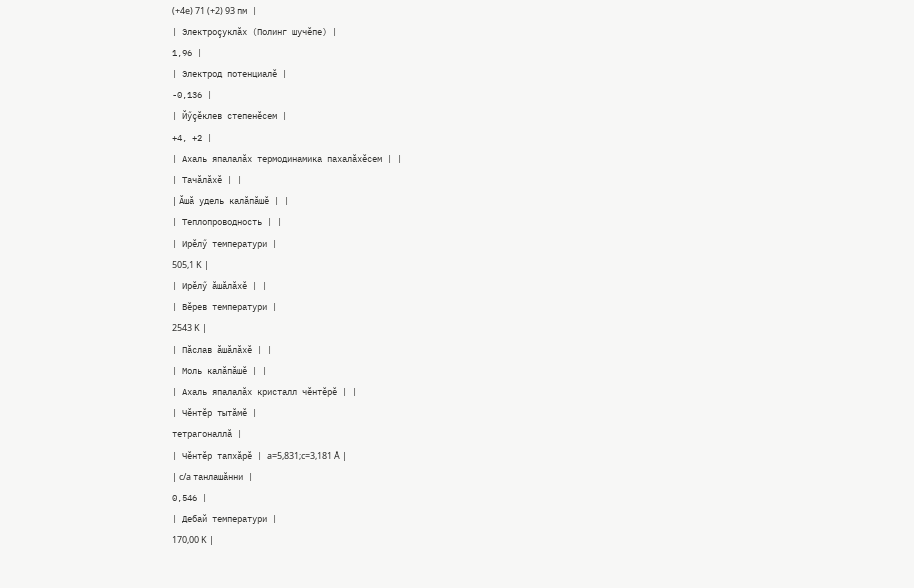(+4e) 71 (+2) 93 пм |
| Электроçуклăх (Полинг шучĕпе) |
1,96 |
| Электрод потенциалĕ |
-0,136 |
| Йӳçĕклев степенĕсем |
+4, +2 |
| Ахаль япалалăх термодинамика пахалăхĕсем | |
| Тачăлăхĕ | |
| Ăшă удель калăпăшĕ | |
| Теплопроводность | |
| Ирĕлӳ температури |
505,1 K |
| Ирĕлӳ ăшăлăхĕ | |
| Вĕрев температури |
2543 K |
| Пăслав ăшăлăхĕ | |
| Моль калăпăшĕ | |
| Ахаль япалалăх кристалл чĕнтĕрĕ | |
| Чĕнтĕр тытăмĕ |
тетрагоналлă |
| Чĕнтĕр тапхăрĕ | a=5,831;c=3,181 Å |
| c/a танлашăнни |
0,546 |
| Дебай температури |
170,00 K |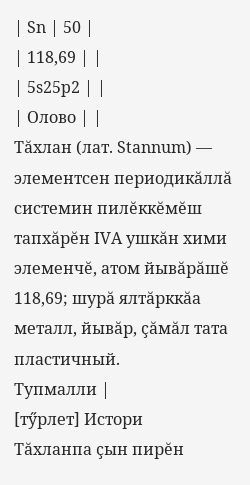| Sn | 50 |
| 118,69 | |
| 5s25p2 | |
| Олово | |
Тăхлан (лат. Stannum) — элементсен периодикăллă системин пилĕккĕмĕш тапхăрĕн IVА ушкăн хими элеменчĕ, атом йывăрăшĕ 118,69; шурă ялтăрккăа металл, йывăр, çăмăл тата пластичный.
Тупмалли |
[тӳрлет] Истори
Тăхланпа çын пирĕн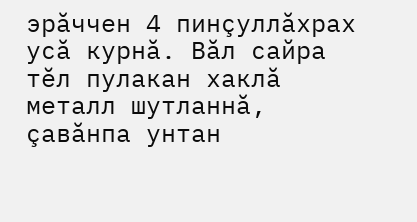эрăччен 4 пинçуллăхрах усă курнă. Вăл сайра тĕл пулакан хаклă металл шутланнă, çавăнпа унтан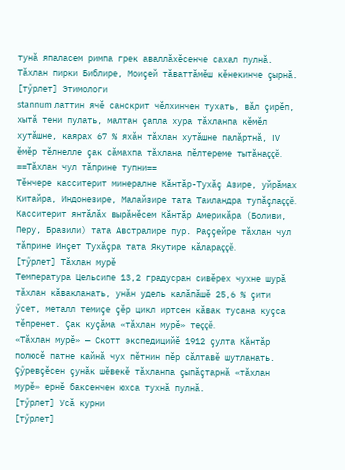тунă япаласем римпа грек аваллăхĕсенче сахал пулнă. Тăхлан пирки Библире, Моиçей тăваттăмĕш кĕнекинче çырнă.
[тӳрлет] Этимологи
stannum латтин ячĕ санскрит чĕлхинчен тухать, вăл çирĕп, хытă тени пулать, малтан çапла хура тăхланпа кĕмĕл хутăшне, каярах 67 % яхăн тăхлан хутăшне палăртнă, IV ĕмĕр тĕлнелле çак сăмахпа тăхлана пĕлтереме тытăнаççĕ.
==Тăхлан чул тăприне тупни==
Тĕнчере касситерит минералне Кăнтăр-Тухăç Азире, уйрăмах Китайра, Индонезире, Малайзире тата Таиландра тупăçлаççĕ. Касситерит янтăлăх вырăнĕсем Кăнтăр Америкăра (Боливи, Перу, Бразили) тата Австралире пур. Раççейре тăхлан чул тăприне Инçет Тухăçра тата Якутире кăлараççĕ.
[тӳрлет] Тăхлан мурĕ
Температура Цельсипе 13,2 градусран сивĕрех чухне шурă тăхлан кăвакланать, унăн удель калăпăшĕ 25,6 % çити ӳсет, металл темиçе çĕр цикл иртсен кăвак тусана куçса тĕпренет. Çак куçăма «тăхлан мурĕ» теççĕ.
«Тăхлан мурĕ» — Скотт экспедицийĕ 1912 çулта Кăнтăр полюсĕ патне кайнă чух пĕтнин пĕр сăлтавĕ шутланать. Çӳревçĕсен çунăк шĕвекĕ тăхланпа çыпăçтарнă «тăхлан мурĕ» ернĕ баксенчен юхса тухнă пулнă.
[тӳрлет] Усă курни
[тӳрлет]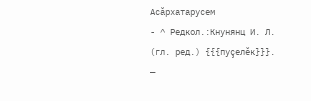Асăрхатарусем
- ^ Редкол.:Кнунянц И. Л. (гл. ред.) {{{пуçелĕк}}}. —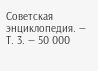Советская энциклопедия. — Т. 3. — 50 000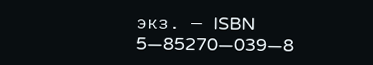экз. — ISBN 5—85270—039—8